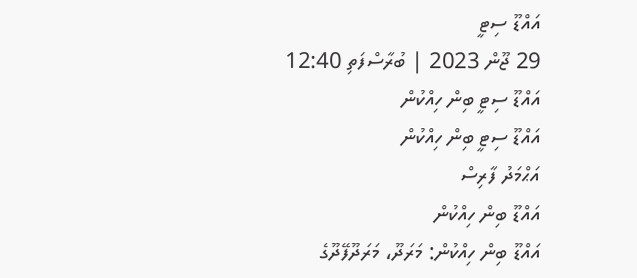އައްޑޫ ސިޓީ
29 ޖޫން 2023 | ބުރާސްފަތި 12:40
އައްޑޫ ސިޓީ ބިން ހިއްކުން
އައްޑޫ ސިޓީ ބިން ހިއްކުން
އަޙްމަދު ފާރިސް
އައްޑޫ ބިން ހިއްކުން
އައްޑޫ ބިން ހިއްކުން: މަރަދޫ، މަރަދޫފޭދޫގެ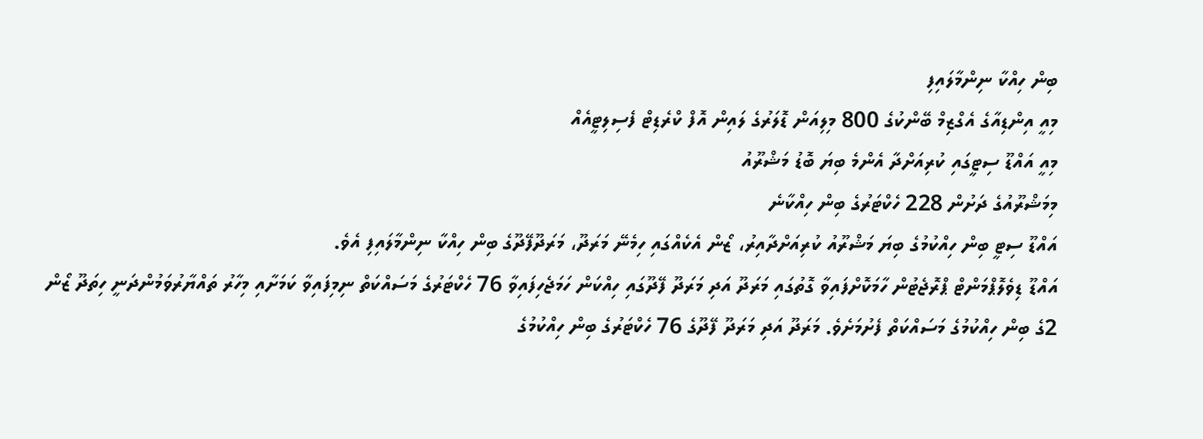ބިން ހިއްކާ ނިންމާލައިފި
މިއީ އިންޑިއާގެ އެގްޒިމް ބޭންކުގެ 800 މިލިއަން ޑޮލަރުގެ ލައިން އޮފް ކްރެޑިޓް ފެސިލިޓީއެއް
މިއީ އައްޑޫ ސިޓީގައި ކުރިއަށްދާ އެންމެ ބިޔަ ބޮޑު މަޝްރޫއު
މިމަޝްރޫއުގެ ދަށުން 228 ހެކްޓަރުގެ ބިން ހިއްކާނެ
އައްޑޫ ސިޓީ ބިން ހިއްކުމުގެ ބިޔަ މަޝްރޫއު ކުރިއަށްދާއިރު، ޒޯން އެކެއްގައި ހިމެނޭ މަރަދޫ، މަރަދޫފޭދޫގެ ބިން ހިއްކާ ނިންމާލައިފި އެވެ.
އައްޑޫ ޑިވެލޮޕްމަންޓް ޕްރޮޖެޓުން ހާމަކޮށްފައިވާ ގޮތުގައި މަރަދޫ އަދި މަރަދޫ ފޭދޫގައި ހިއްކަން ހަމަޖެހިފައިވާ 76 ހެކްޓަރުގެ މަސައްކަތް ނިމިފައިވާ ކަމަށާއި މިހާރު ތައްޔާރުވަމުންދަނީ ހިތަދޫ ޒޯން 2ގެ ބިން ހިއްކުމުގެ މަސައްކަތް ފެށުމަށެވެ. މަރަދޫ އަދި މަރަދޫ ފޭދޫގެ 76 ހެކްޓަރުގެ ބިން ހިއްކުމުގެ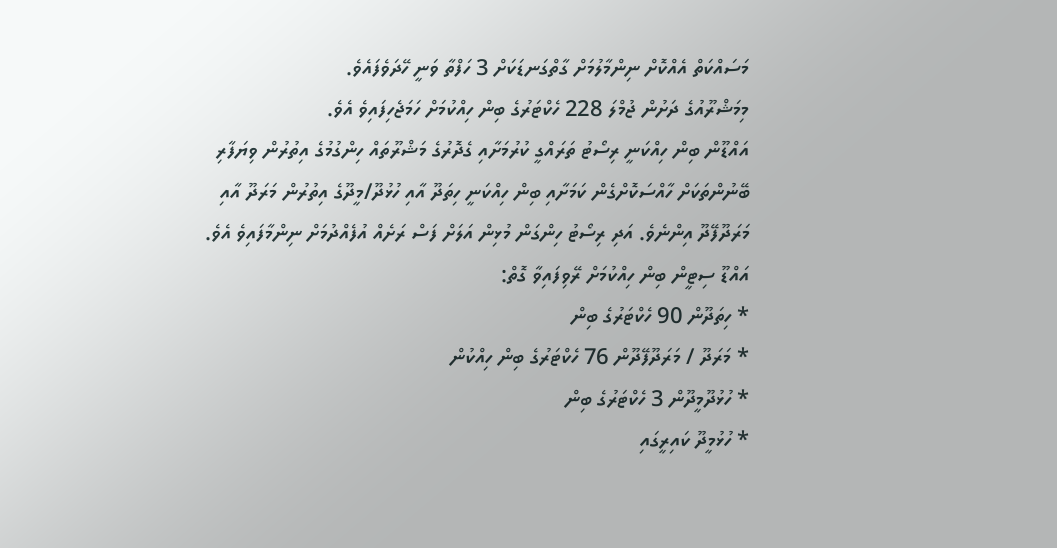މަސައްކަތް އެއްކޮށް ނިންމާލުމަށް ގާތްގަނޑަކަށް 3 ހަފްތާ ވަނީ ހޭދަވެފައެވެ.
މިމަޝްރޫއުގެ ދަށުން ޖުމްލަ 228 ހެކްޓަރުގެ ބިން ހިއްކުމަށް ހަމަޖެހިފައިވެ އެވެ.
އައްޑޫން ބިން ހިއްކަނީ ރިސޯޓު ތަރައްގީ ކުރުމަށާއި ގެދޮރުގެ މަޝްރޫތައް ހިންގުމުގެ އިތުރުން ވިޔަފާރި ބޭނުންތަކަށް ހާއްސަކޮށްގެން ކަމަށާއި ބިން ހިއްކަނީ ހިތަދޫ އާއި ހުޅުދޫ/މީދޫގެ އިތުރުން މަރަދޫ އާއި މަރަދޫފޭދޫ އިންނެވެ. އަދި ރިސޯޓު ހިންގަން މުޅިން އަލަށް ފަސް ރަށެއް އުފެއްދުމަށް ނިންމާފައިވެ އެވެ.
އައްޑޫ ސިޓީން ބިން ހިއްކުމަށް ރޭވިފައިވާ ގޮތް:
* ހިތަދޫން 90 ހެކްޓަރުގެ ބިން
* މަރަދޫ / މަރަދޫފޭދޫން 76 ހެކްޓަރުގެ ބިން ހިއްކުން
* ހުޅުދޫމީދޫން 3 ހެކްޓަރުގެ ބިން
* ހުޅުމީދޫ ކައިރީގައި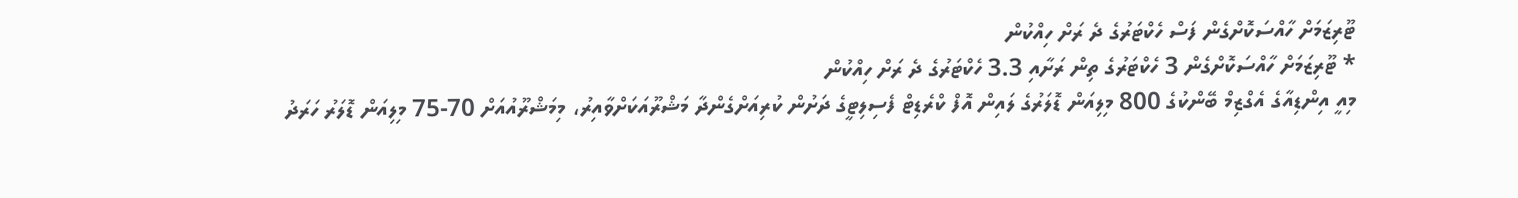ޓޫރިޒަމަށް ހާއްސަކޮށްގެން ފަސް ހެކްޓަރުގެ ދެ ރަށް ހިއްކުން
* ޓޫރިޒަމަށް ހާއްސަކޮށްގެން 3 ހެކްޓަރުގެ ތިން ރަށާއި 3.3 ހެކްޓަރުގެ ދެ ރަށް ހިއްކުން
މިއީ އިންޑިއާގެ އެގްޒިމް ބޭންކުގެ 800 މިލިއަން ޑޮލަރުގެ ލައިން އޮފް ކްރެޑިޓް ފެސިލިޓީގެ ދަށުން ކުރިއަށްގެންދާ މަޝްރޫއަކަށްވާއިރު، މިމަޝްރޫއުއަށް 70-75 މިލިއަން ޑޮލަރު ހަރަދު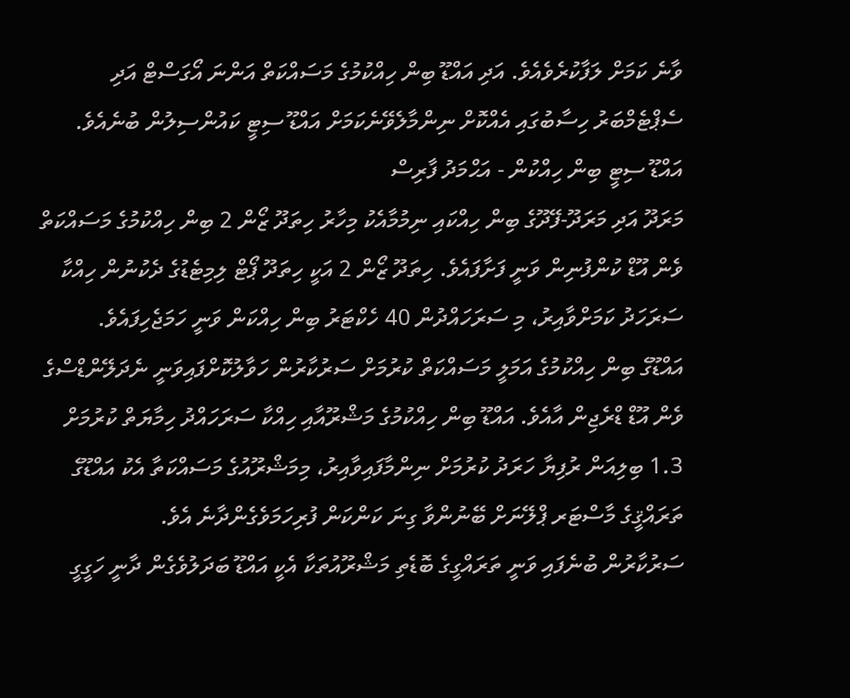ވާނެ ކަމަށް ލަފާކުރެވެއެވެ. އަދި އައްޑޫ ބިން ހިއްކުމުގެ މަސައްކަތް އަންނަ އޯގަސްޓް އަދި ސެޕްޓެމްބަރު ހިސާބުގައި އެއްކޮށް ނިންމާލެވޭނެކަމަށް އައްޑޫ ސިޓީ ކައުންސިލުން ބުނެއެވެ.
އައްޑޫ ސިޓީ ބިން ހިއްކުން - އަޙްމަދު ފާރިސް
މަރަދޫ އަދި މަރަދޫ-ފޭދޫގެ ބިން ހިއްކައި ނިމުމާއެކު މިހާރު ހިތަދޫ ޒޯން 2 ބިން ހިއްކުމުގެ މަސައްކަތް ވެން އޫޑް ކުންފުނިން ވަނީ ފަށާފައެވެ. ހިތަދޫ ޒޯން 2 އަކީ ހިތަދޫ ޕޯޓް ލިމިޓެޑުގެ ދެކުނުން ހިއްކާ ސަރަހަދު ކަމަށްވާއިރު، މި ސަރަހައްދުން 40 ހެކްޓަރު ބިން ހިއްކަން ވަނީ ހަމަޖެހިފައެވެ.
އައްޑޫގެ ބިން ހިއްކުމުގެ އަމަލީ މަސައްކަތް ކުރުމަށް ސަރުކާރުން ހަވާލުކޮށްފައިވަނީ ނެދަލޭންޑްސްގެ ވެން އޫޑް ޑްރެޖިން އާއެވެ. އައްޑޫ ބިން ހިއްކުމުގެ މަޝްރޫއާއި ހިއްކާ ސަރަހައްދު ހިމާޔަތް ކުރުމަށް 1.3 ބިލިއަން ރުފިޔާ ހަރަދު ކުރުމަށް ނިންމާފައިވާއިރު، މިމަޝްރޫއުގެ މަސައްކަތާ އެކު އައްޑޫގެ ތަރައްޤީގެ މާސްޓަރ ޕްލޭނަށް ބޭނުންވާ ގިނަ ކަންކަން ފުރިހަމަވެގެންދާނެ އެވެ.
ސަރުކާރުން ބުނެފައި ވަނީ ތަރައްގީގެ ބޮޑެތި މަޝްރޫއުތަކާ އެކީ އައްޑޫ ބަދަލުވެގެން ދާނީ ހަގީގީ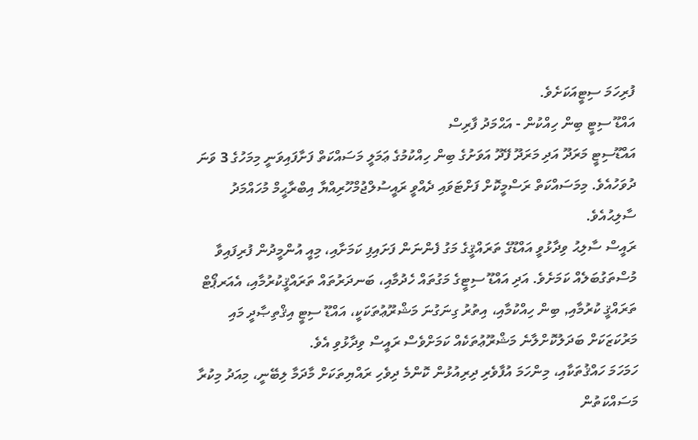ފުރިހަމަ ސިޓީއަކަށެވެ.
އައްޑޫ ސިޓީ ބިން ހިއްކުން - އަޙްމަދު ފާރިސް
އައްޑޫސިޓީ މަރަދޫ އަދި މަރަދޫ ފޭދޫ އަވަށުގެ ބިން ހިއްކުމުގެ ޢަމަލީ މަސައްކަތް ފަށާފައިވަނީ މިމަހުގެ 3 ވަނަ ދުވަހުއެވެ. މިމަސައްކަތް ރަސްމީކޮށް ފަށްޓަވައި ދެއްވީ ރައީސުލްޖުމްހޫރިއްޔާ އިބްރާޙީމް މުހައްމަދު ސާލިޙުއެވެ.
ރައީސް ސާލިޙު ވިދާޅުވީ އައްޑޫގެ ތަރައްޤީގެ މަގު ފެންނަން ފަށައިފި ކަމަށާއި، މިއީ އުންމީދުން ފުރިފައިވާ މުސްތަގުބަލެއް ކަމަށެވެ. އަދި އައްޑޫ ސިޓީގެ މަގުތައް ހެދުމާއި، ބަނދަރުތައް ތަރައްޤީކުރުމާއި، އެއަރޕޯޓް ތަރައްޤީ ކުރުމާއި, ބިން ހިއްކުމާއި، އިތުރު ގިނަގުނަ މަޝްރޫޢުތަކަކީ، އައްޑޫ ސިޓީ އިޤްތިޞާދީ މައި މަރުކަޒަކަށް ބަދަލުކޮށްލާނެ މަޝްރޫޢުތަކެއް ކަމަށްވެސް ރައީސް ވިދާޅުވި އެވެ.
ހަމަހަމަ ހައްޤުތަކާއި، މިންހަމަ އުފާވެރި ދިރިއުޅުން ކޮންމެ ދިވެހި ރައްޔިތަކަށް މާދަމާ ލިބޭނީ، މިއަދު މިކުރާ މަސައްކަތުން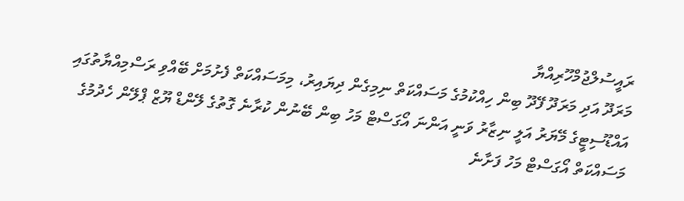ރައީސުލްޖުމްހޫރިއްޔާ
މަރަދޫ އަދި މަރަދޫ ފޭދޫ ބިން ހިއްކުމުގެ މަސައްކަތް ނިމިގެން ދިޔައިރު، މިމަސައްކަތް ފެށުމަށް ބޭއްވި ރަސްމިއްޔާތުގައި އައްޑޫސިޓީގެ މޭޔަރު އަލީ ނިޒާރު ވަނީ އަންނަ އޯގަސްޓް މަހު ބިން ބޭނުން ކުރާނެ ގޮތުގެ ލޭންޑް ޔޫޒް ޕްލޭން ހެދުމުގެ މަސައްކަތް އޯގަސްޓް މަހު ފަށާނެ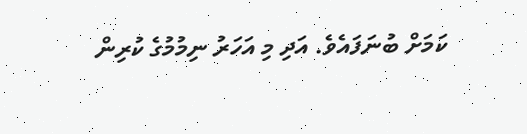ކަމަށް ބުނަފައެވެ. އަދި މި އަހަރު ނިމުމުގެ ކުރިން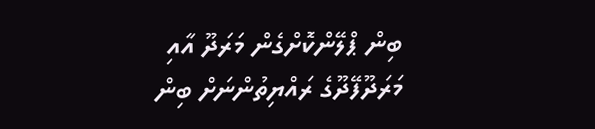ބިން ޕްލޭންކޮށްގެން މަރަދޫ އާއި މަރަދޫފޭދޫގެ ރައްޔިތުންނަށް ބިން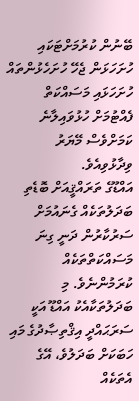ބޭނުން ކުރުމަށްޓަކައި ހުށަހަޅަން ޖެހޭ ހުށަހެޅުންތައް ހުށަހަޅައި މަސައްކަތް ފެއްޓުމަށް ހުޅުވައިލާނެ ކަމަށްވެސް މޭޔަރު ވިދާޅުވިއެވެ.
އައްޑޫގެ ތަރައްޤީއަށް ބޮޑެތި ބަދަލުތަކެއް ގެނައުމަށް ސަރުކާރުން ދަނީ ގިނަ މަސައްކަތްތަކެއް ކުރަމުންނެވެ. މި ބަދަލުތަކާއެކު އައްޑޫ އަކީ ސަރަޙައްދީ އިޤްތިޞާދުގެ މައި ހަބަކަށް ބަދަލުވެ، އޭގެ އެތަކެއް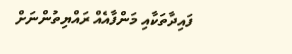ފައިދާތަކާއި މަންފާއެއް ރައްޔިތުންނަށް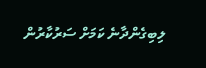ލިބިގެންދާނެ ކަމަށް ސަރުކާރުން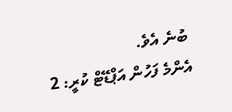ބުނެ އެވެ.
އެންމެ ފަހުން އަޕްޑޭޓް ކުރީ: 2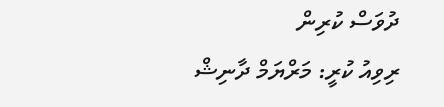ދުވަސް ކުރިން
ރިވިއު ކުރީ: މަރްޔަމް ދާނިޝް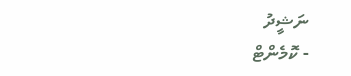ނަޝީދު
- ކޮމެންޓް